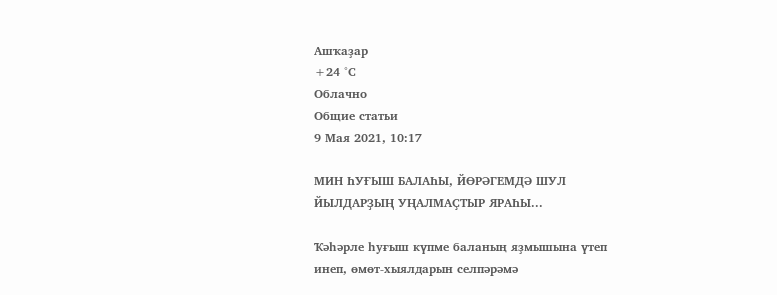Ашҡаҙар
+24 °С
Облачно
Общие статьи
9 Мая 2021, 10:17

МИН ҺУҒЫШ БАЛАҺЫ, ЙӨРӘГЕМДӘ ШУЛ ЙЫЛДАРҘЫҢ УҢАЛМАҪТЫР ЯРАҺЫ...

Ҡәһәрле һуғыш күпме баланың яҙмышына үтеп инеп, өмөт-хыялдарын селпәрәмә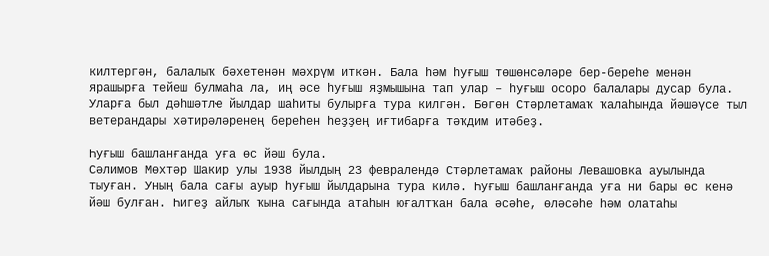килтергән, балалыҡ бәхетенән мәхрүм иткән. Бала һәм һуғыш төшөнсәләре бер-береһе менән ярашырға тейеш булмаһа ла, иң әсе һуғыш яҙмышына тап улар – һуғыш осоро балалары дусар була. Уларға был дәһшәтлҽ йылдар шаһиты булырға тура килгән. Бөгөн Стәрлетамаҡ ҡалаһында йәшәүсе тыл ветерандары хәтирәләренең береһен һеҙҙең иғтибарға тәҡдим итәбеҙ.

Һуғыш башланғанда уға өс йәш була.
Сәлимов Мөхтәр Шакир улы 1938 йылдың 23 февралендә Стәрлетамаҡ районы Левашовка ауылында тыуған. Уның бала сағы ауыр һуғыш йылдарына тура килә. Һуғыш башланғанда уға ни бары өс кенә йәш булған. Һигеҙ айлыҡ ҡына сағында атаһын юғалтҡан бала әсәһе, өләсәһе һәм олатаһы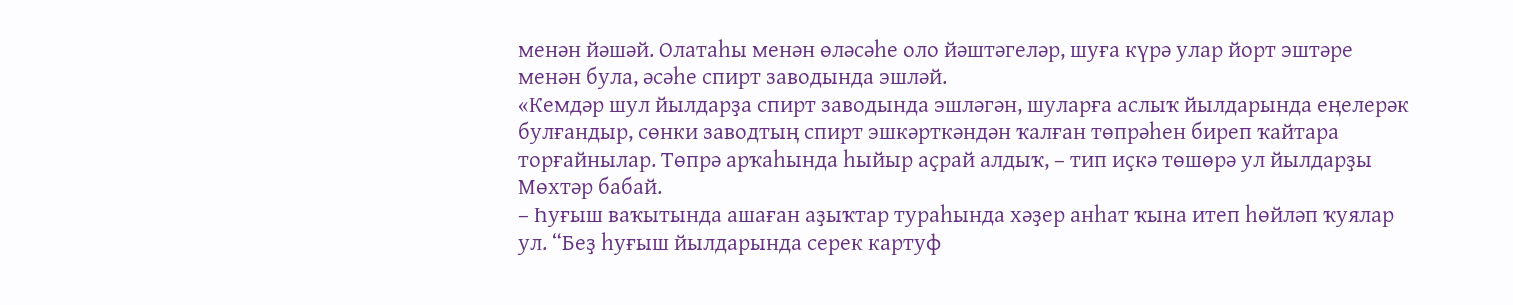менән йәшәй. Олатаһы менән өләсәһе оло йәштәгеләр, шуға күрә улар йорт эштәре менән була, әсәһе спирт заводында эшләй.
«Кемдәр шул йылдарҙа спирт заводында эшләгән, шуларға аслыҡ йылдарында еңелерәк булғандыр, сөнки заводтың спирт эшкәрткәндән ҡалған төпрәһен биреп ҡайтара торғайнылар. Төпрә арҡаһында һыйыр аҫрай алдыҡ, – тип иҫкә төшөрә ул йылдарҙы Мөхтәр бабай.
– Һуғыш ваҡытында ашаған аҙыҡтар тураһында хәҙер анһат ҡына итеп һөйләп ҡуялар ул. “Беҙ һуғыш йылдарында серек картуф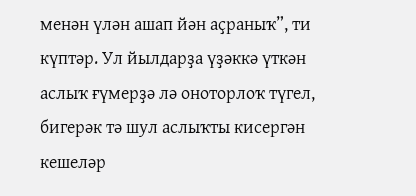менән үлән ашап йән аҫраныҡ”, ти күптәр. Ул йылдарҙа үҙәккә үткән аслыҡ ғүмерҙә лә оноторлоҡ түгел, бигерәк тә шул аслыҡты кисергән кешеләр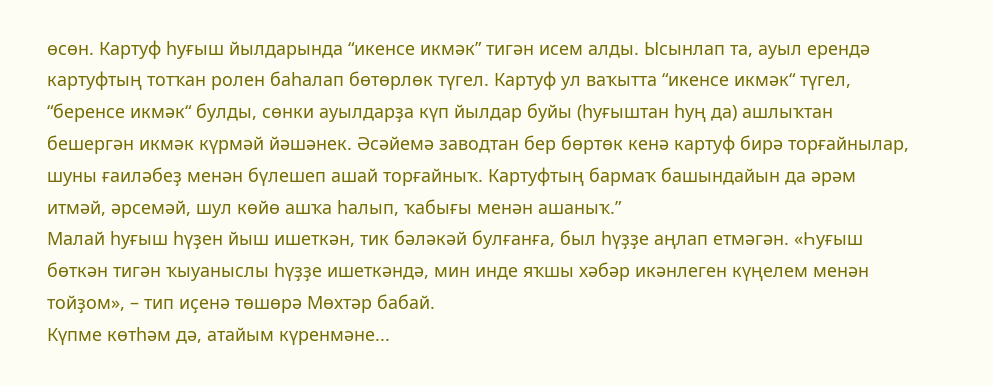өсөн. Картуф һуғыш йылдарында “икенсе икмәк” тигән исем алды. Ысынлап та, ауыл ерендә картуфтың тотҡан ролен баһалап бөтөрлөк түгел. Картуф ул ваҡытта “икенсе икмәк“ түгел, “беренсе икмәк“ булды, сөнки ауылдарҙа күп йылдар буйы (һуғыштан һуң да) ашлыҡтан бешергән икмәк күрмәй йәшәнек. Әсәйемә заводтан бер бөртөк кенә картуф бирә торғайнылар, шуны ғаиләбеҙ менән бүлешеп ашай торғайныҡ. Картуфтың бармаҡ башындайын да әрәм итмәй, әрсемәй, шул көйө ашҡа һалып, ҡабығы менән ашаныҡ.”
Малай һуғыш һүҙен йыш ишеткән, тик бәләкәй булғанға, был һүҙҙе аңлап етмәгән. «Һуғыш бөткән тигән ҡыуаныслы һүҙҙе ишеткәндә, мин инде яҡшы хәбәр икәнлеген күңелем менән тойҙом», – тип иҫенә төшөрә Мөхтәр бабай.
Күпме көтһәм дә, атайым күренмәне...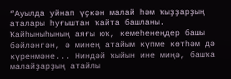“Ауылда уйнап үҫкән малай һәм ҡыҙҙарҙың аталары һуғыштан ҡайта башланы. Ҡайһыныһының аяғы юҡ, кемеһенеңдер башы бәйләнгән, ә минең атайым күпме көтһәм дә күренмәне... Ниндәй ҡыйын ине миңә, башҡа малайҙарҙың атайлы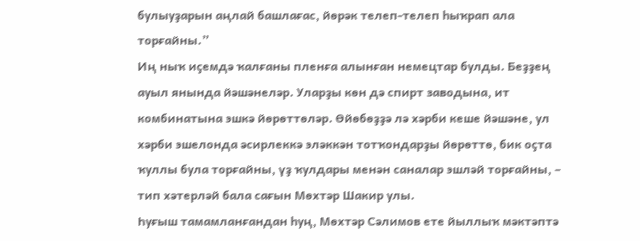булыуҙарын аңлай башлағас, йөрәк телеп-телеп һыҡрап ала торғайны.”
Иң ныҡ иҫемдә ҡалғаны пленға алынған немецтар булды. Беҙҙең ауыл янында йәшәнеләр. Уларҙы көн дә спирт заводына, ит комбинатына эшкә йөрөттөләр. Өйөбөҙҙә лә хәрби кеше йәшәне, ул хәрби эшелонда әсирлеккә эләккән тотҡондарҙы йөрөттө, бик оҫта ҡуллы була торғайны, үҙ ҡулдары менән саналар эшләй торғайны, – тип хәтерләй бала сағын Мөхтәр Шакир улы.
Һуғыш тамамланғандан һуң, Мөхтәр Сәлимов ете йыллыҡ мәктәптә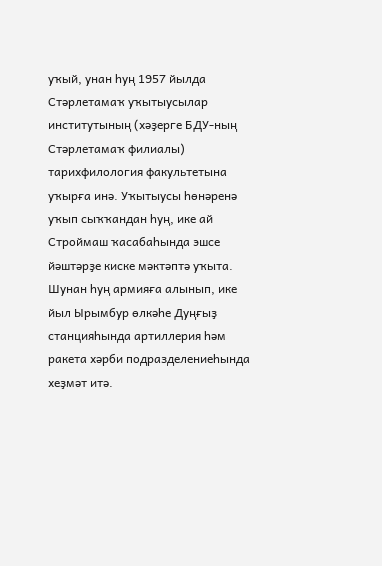уҡый, унан һуң 1957 йылда Стәрлетамаҡ уҡытыусылар институтының (хәҙерге БДУ-ның Стәрлетамаҡ филиалы) тарихфилология факультетына уҡырға инә. Уҡытыусы һөнәренә уҡып сыҡҡандан һуң, ике ай Строймаш ҡасабаһында эшсе йәштәрҙе киске мәктәптә уҡыта. Шунан һуң армияға алынып, ике йыл Ырымбур өлкәһе Дуңғыҙ станцияһында артиллерия һәм ракета хәрби подразделениеһында хеҙмәт итә.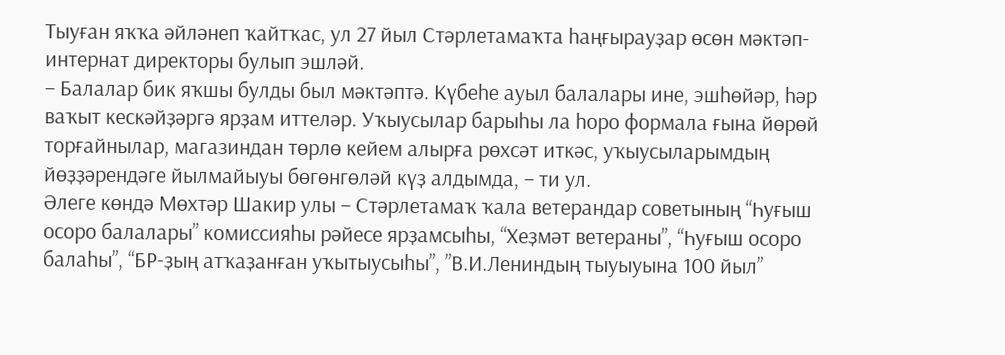Тыуған яҡҡа әйләнеп ҡайтҡас, ул 27 йыл Стәрлетамаҡта һаңғырауҙар өсөн мәктәп-интернат директоры булып эшләй.
– Балалар бик яҡшы булды был мәктәптә. Күбеһе ауыл балалары ине, эшһөйәр, һәр ваҡыт кескәйҙәргә ярҙам иттеләр. Уҡыусылар барыһы ла һоро формала ғына йөрөй торғайнылар, магазиндан төрлө кейем алырға рөхсәт иткәс, уҡыусыларымдың йөҙҙәрендәге йылмайыуы бөгөнгөләй күҙ алдымда, – ти ул.
Әлеге көндә Мөхтәр Шакир улы – Стәрлетамаҡ ҡала ветерандар советының “Һуғыш осоро балалары” комиссияһы рәйесе ярҙамсыһы, “Хеҙмәт ветераны”, “Һуғыш осоро балаһы”, “БР-ҙың атҡаҙанған уҡытыусыһы”, ”В.И.Лениндың тыуыуына 100 йыл”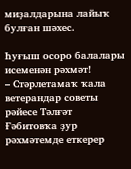миҙалдарына лайыҡ булған шәхес.

Һуғыш осоро балалары исеменән рәхмәт!
– Стәрлетамаҡ ҡала ветерандар советы рәйесе Тәлғәт Ғәбитовҡа ҙур рәхмәтемде еткерер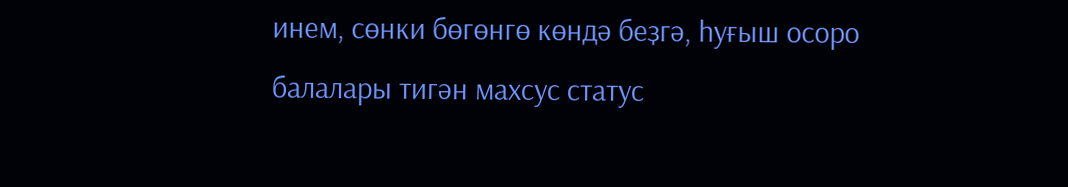инем, сөнки бөгөнгө көндә беҙгә, һуғыш осоро балалары тигән махсус статус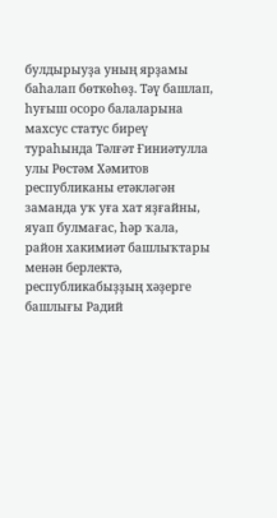булдырыуҙа уның ярҙамы баһалап бөткөһөҙ. Тәү башлап, һуғыш осоро балаларына махсус статус биреү тураһында Тәлғәт Ғиниәтулла улы Рөстәм Хәмитов республиканы етәкләгән заманда уҡ уға хат яҙғайны, яуап булмағас, һәр ҡала, район хакимиәт башлыҡтары менән берлектә, республикабыҙҙың хәҙерге башлығы Радий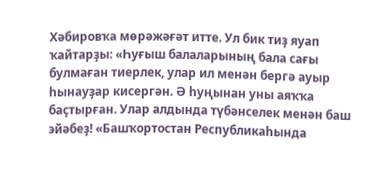Хәбировҡа мөрәжәғәт итте. Ул бик тиҙ яуап ҡайтарҙы: «Һуғыш балаларының бала сағы булмаған тиерлек, улар ил менән бергә ауыр һынауҙар кисергән. Ә һуңынан уны аяҡҡа баҫтырған. Улар алдында түбәнселек менән баш эйәбеҙ! «Башҡортостан Республикаһында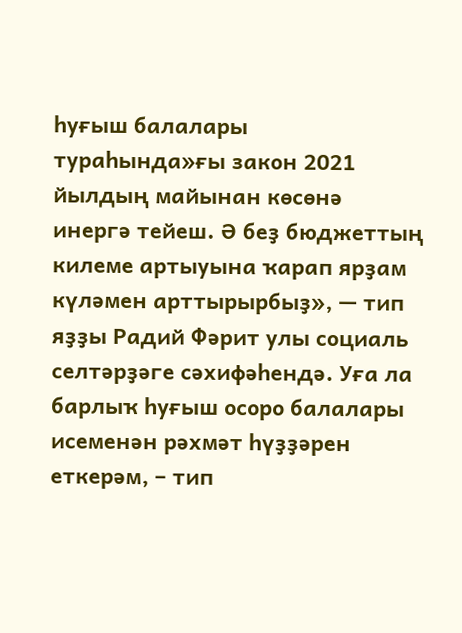һуғыш балалары тураһында»ғы закон 2021 йылдың майынан көсөнә инергә тейеш. Ә беҙ бюджеттың килеме артыуына ҡарап ярҙам күләмен арттырырбыҙ», — тип яҙҙы Радий Фәрит улы социаль селтәрҙәге сәхифәһендә. Уға ла барлыҡ һуғыш осоро балалары исеменән рәхмәт һүҙҙәрен еткерәм, – тип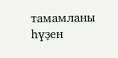тамамланы һүҙен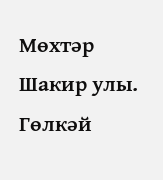Мөхтәр Шакир улы.
Гөлкәй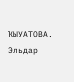ҠЫУАТОВА.
Эльдар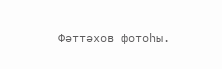Фәттәхов фотоһы.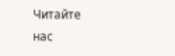Читайте нас